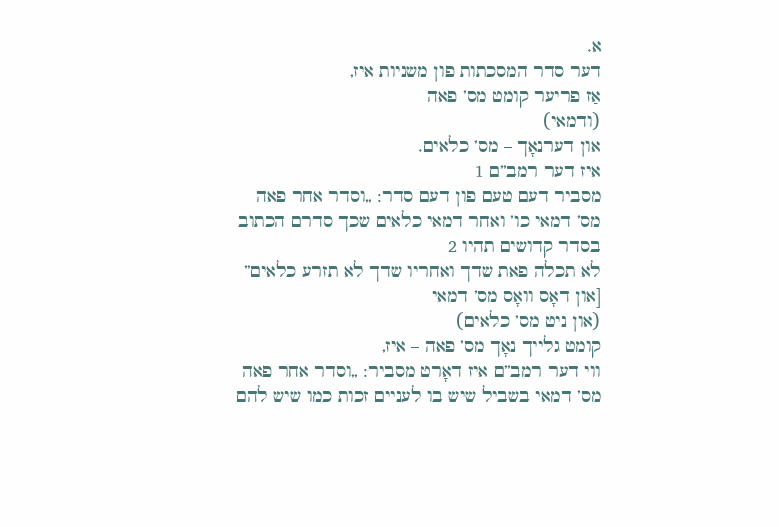א.
דער סדר המסכתות פון משניות איז,
אַז פריער קומט מס’ פאה
(ודמאי)
און דערנאָך – מס’ כלאים.
איז דער רמב”ם 1
מסביר דעם טעם פון דעם סדר: „וסדר אחר פאה מס’ דמאי כו’ ואחר דמאי כלאים שכך סדרם הכתוב בסדר קדושים תהיו 2
לא תכלה פאת שדך ואחריו שדך לא תזרע כלאים”
[און דאָס וואָס מס’ דמאי
(און ניט מס’ כלאים)
קומט גלייך נאָך מס’ פאה – איז,
ווי דער רמב”ם איז דאָרט מסביר: „וסדר אחר פאה מס’ דמאי בשביל שיש בו לעניים זכות כמו שיש להם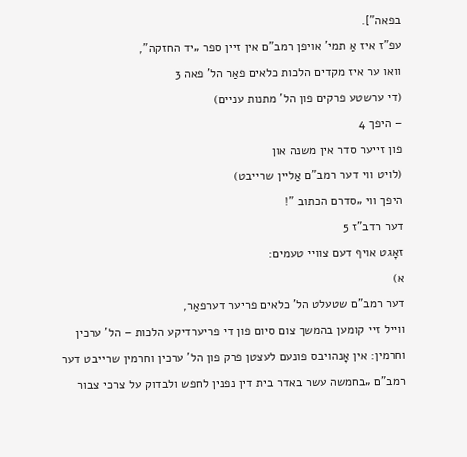בפאה”].
עפ”ז איז אַ תמי’ אויפן רמב”ם אין זיין ספר „יד החזקה”,
וואו ער איז מקדים הלכות כלאים פאַר הל’ פאה 3
(די ערשטע פרקים פון הל’ מתנות עניים)
– היפך 4
פון זייער סדר אין משנה און
(לויט ווי דער רמב”ם אַליין שרייבט)
היפך ווי „סדרם הכתוב ”!
דער רדב”ז 5
זאָגט אויף דעם צוויי טעמים:
א)
דער רמב”ם שטעלט הל’ כלאים פריער דערפאַר,
ווייל זיי קומען בהמשך צום סיום פון די פריערדיקע הלכות – הל’ ערכין וחרמין: אין אָנהויבס פונעם לעצטן פרק פון הל’ ערכין וחרמין שרייבט דער רמב”ם „בחמשה עשר באדר בית דין נפנין לחפש ולבדוק על צרכי צבור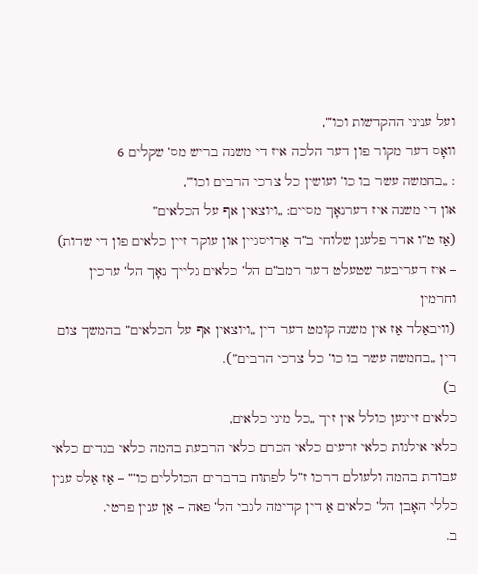ועל עניני ההקדשות וכו’”,
וואָס דער מקור פון דער הלכה איז די משנה בריש מס’ שקלים 6
: „בחמשה עשר בו כו’ ועושין כל צרכי הרבים וכו’”,
און די משנה איז דערנאָך מסיים: „ויוצאין אף על הכלאים”
(אַז ט”ו אדר פלעגן שלוחי ב”ד אַרויסגיין און עוקר זיין כלאים פון די שדות)
– איז דעריבער שטעלט דער רמב”ם הל’ כלאים גלייך נאָך הל’ ערכין וחרמין
(וויבאַלד אַז אין משנה קומט דער דין „ויוצאין אף על הכלאים” בהמשך צום דין „בחמשה עשר בו כו’ כל צרכי הרבים”).
ב)
כלאים זיינען כולל אין זיך „כל מיני כלאים,
כלאי אילנות כלאי זרעים כלאי הכרם כלאי הרבעת בהמה כלאי בגדים כלאי עבודת בהמה ולעולם דרכו ז”ל לפתוח בדברים הכוללים כו’” – אַז אַלס ענין כללי האָבן הל’ כלאים אַ דין קדימה לגבי הל’ פאה – אַן ענין פרטי.
ב.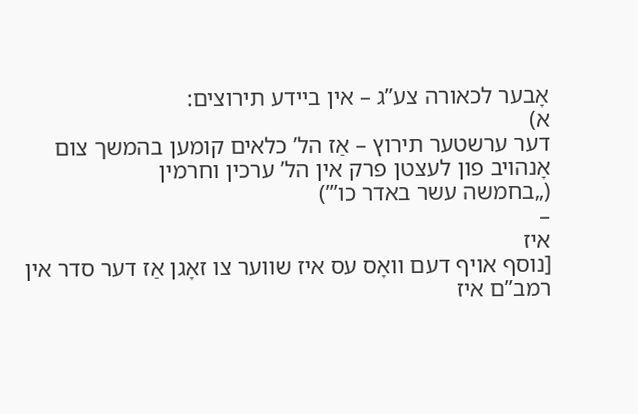אָבער לכאורה צע”ג – אין ביידע תירוצים:
א)
דער ערשטער תירוץ – אַז הל’ כלאים קומען בהמשך צום אָנהויב פון לעצטן פרק אין הל’ ערכין וחרמין
(„בחמשה עשר באדר כו’”)
–
איז
[נוסף אויף דעם וואָס עס איז שווער צו זאָגן אַז דער סדר אין רמב”ם איז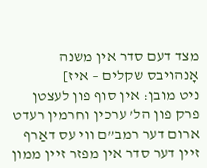מצד דעם סדר אין משנה אָנהויבס שקלים – איז]
ניט מובן: אין סוף פון לעצטן פרק פון הל’ ערכין וחרמין רעדט ארום דער רמב”ם ווי עס דאַרף זיין דער סדר אין מפזר זיין ממון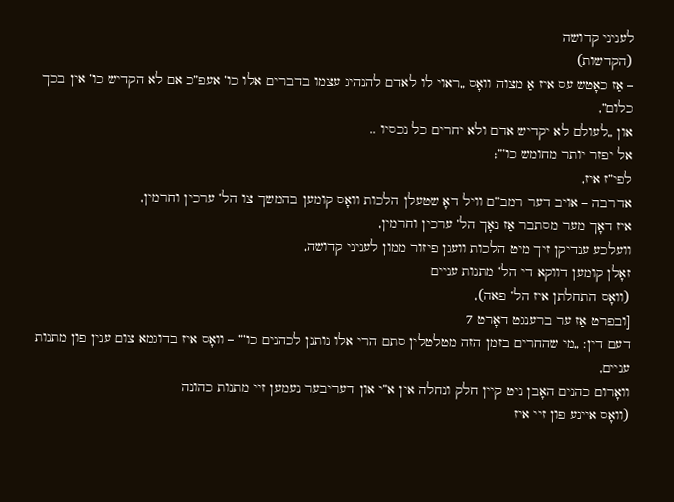לעניני קדושה
(הקדשות)
– אַז כאָטש עס איז אַ מצוה וואָס „ראוי לו לאדם להנהיג עצמו בדברים אלו כו’ אעפ”כ אם לא הקדיש כו’ אין בכך כלום”,
און „לעולם לא יקדיש אדם ולא יחרים כל נכסיו ..
אל יפזר יותר מחומש כו’”;
לפי”ז איז,
אדרבה – אויב דער רמב”ם וויל דאָ שטעלן הלכות וואָס קומען בהמשך צו הל’ ערכין וחרמין,
איז דאָך מער מסתבר אַז נאָך הל’ ערכין וחרמין,
וועלכע ענדיקן זיך מיט הלכות וועגן פיזור ממון לעניני קדושה,
זאָלן קומען דווקא די הל’ מתנות עניים
(וואָס התחלתן איז הל’ פאה),
[ובפרט אַז ער ברענגט דאָרט 7
דעם דין: „מי שהחרים בזמן הזה מטלטלין סתם הרי אלו נותנן לכהנים כו’” – וואָס איז בדוגמא צום ענין פון מתנות עניים,
וואָרום כהנים האָבן ניט קיין חלק ונחלה אין א”י און דעריבער נעמען זיי מתנות כהונה
(וואָס איינע פון זיי איז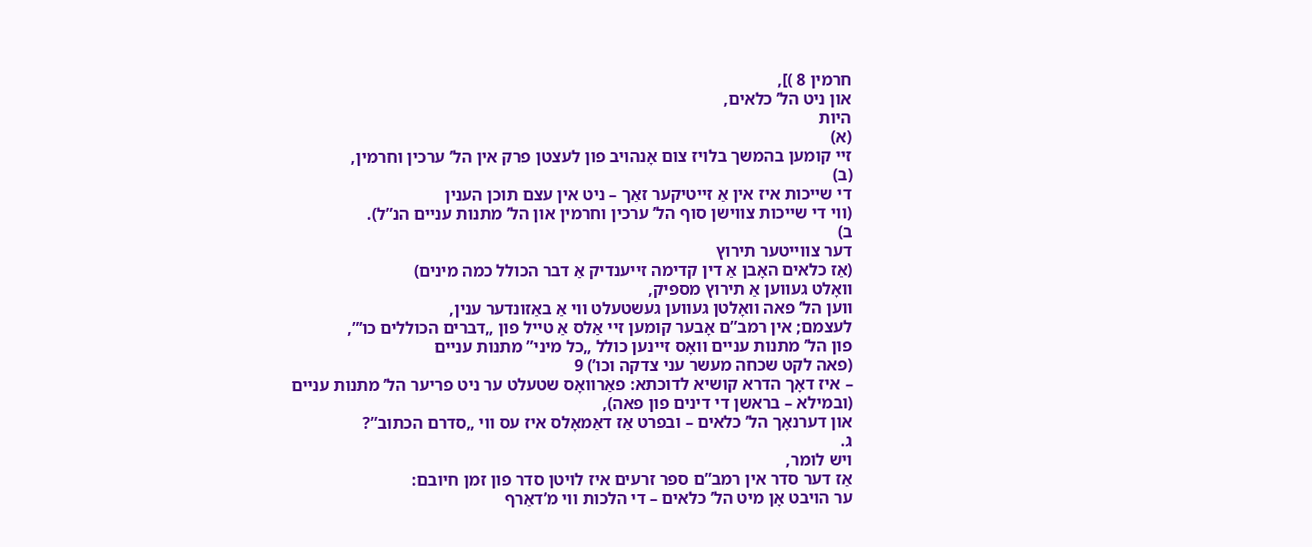חרמין 8 )],
און ניט הל’ כלאים,
היות
(א)
זיי קומען בהמשך בלויז צום אָנהויב פון לעצטן פרק אין הל’ ערכין וחרמין,
(ב)
די שייכות איז אין אַ זייטיקער זאַך – ניט אין עצם תוכן הענין
(ווי די שייכות צווישן סוף הל’ ערכין וחרמין און הל’ מתנות עניים הנ”ל).
ב)
דער צווייטער תירוץ
(אַז כלאים האָבן אַ דין קדימה זייענדיק אַ דבר הכולל כמה מינים)
וואָלט געווען אַ תירוץ מספיק,
ווען הל’ פאה וואָלטן געווען געשטעלט ווי אַ באַזונדער ענין,
לעצמם; אין רמב”ם אָבער קומען זיי אַלס אַ טייל פון „דברים הכוללים כו’”,
פון הל’ מתנות עניים וואָס זיינען כולל „כל מיני” מתנות עניים
(פאה לקט שכחה מעשר עני צדקה וכו’) 9
– איז דאָך הדרא קושיא לדוכתא: פאַרוואָס שטעלט ער ניט פריער הל’ מתנות עניים
(ובמילא – בראשן די דינים פון פאה),
און דערנאָך הל’ כלאים – ובפרט אַז דאַמאָלס איז עס ווי „סדרם הכתוב”?
ג.
ויש לומר,
אַז דער סדר אין רמב”ם ספר זרעים איז לויטן סדר פון זמן חיובם:
ער הויבט אָן מיט הל’ כלאים – די הלכות ווי מ’דאַרף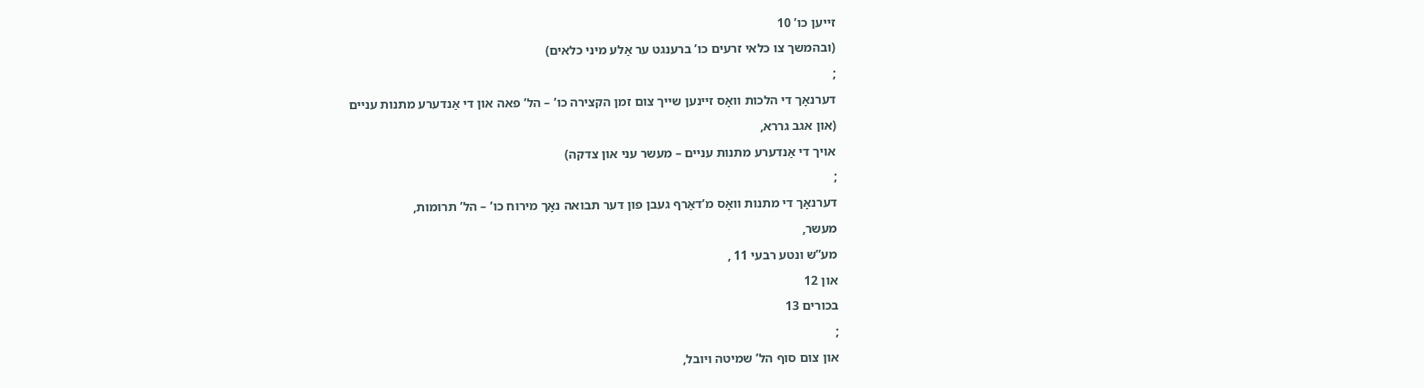זייען כו’ 10
(ובהמשך צו כלאי זרעים כו’ ברענגט ער אַלע מיני כלאים)
;
דערנאָך די הלכות וואָס זיינען שייך צום זמן הקצירה כו’ – הל’ פאה און די אַנדערע מתנות עניים
(און אגב גררא,
אויך די אַנדערע מתנות עניים – מעשר עני און צדקה)
;
דערנאָך די מתנות וואָס מ’דאַרף געבן פון דער תבואה נאָך מירוח כו’ – הל’ תרומות,
מעשר,
מע”ש ונטע רבעי 11 ,
און 12
בכורים 13
;
און צום סוף הל’ שמיטה ויובל,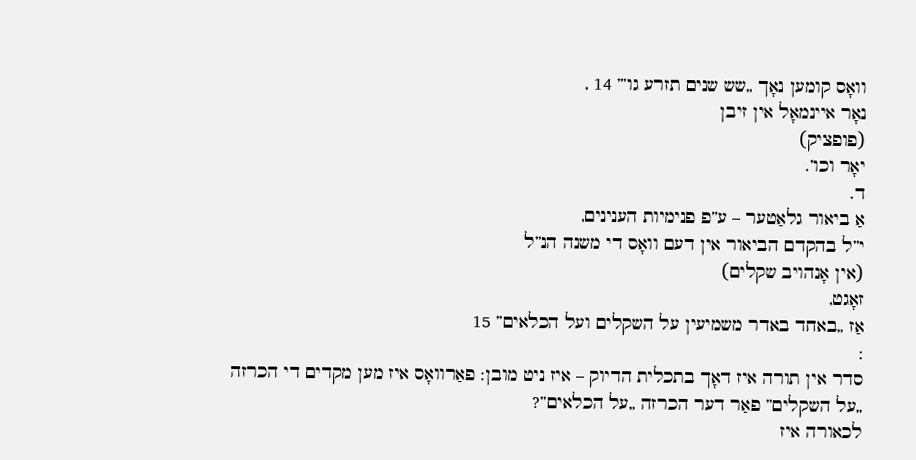וואָס קומען נאָך „שש שנים תזרע גו’” 14 ,
נאָר איינמאָל אין זיבן
(פופציק)
יאָר וכו’.
ד.
אַ ביאור גלאַטער – ע”פ פנימיות הענינים,
י”ל בהקדם הביאור אין דעם וואָס די משנה הנ”ל
(אין אָנהויב שקלים)
זאָגט,
אַז „באחד באדר משמיעין על השקלים ועל הכלאים” 15
:
סדר אין תורה איז דאָך בתכלית הדיוק – איז ניט מובן: פאַרוואָס איז מען מקדים די הכרזה „על השקלים” פאַר דער הכרזה „על הכלאים”?
לכאורה איז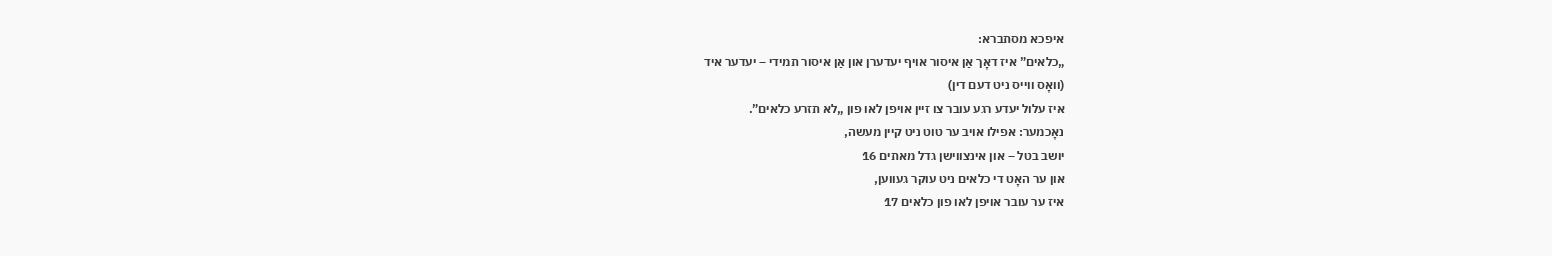איפכא מסתברא:
„כלאים” איז דאָך אַן איסור אויף יעדערן און אַן איסור תמידי – יעדער איד
(וואָס ווייס ניט דעם דין)
איז עלול יעדע רגע עובר צו זיין אויפן לאו פון „לא תזרע כלאים”.
נאָכמער: אפילו אויב ער טוט ניט קיין מעשה,
יושב בטל – און אינצווישן גדל מאתים 16
און ער האָט די כלאים ניט עוקר געווען,
איז ער עובר אויפן לאו פון כלאים 17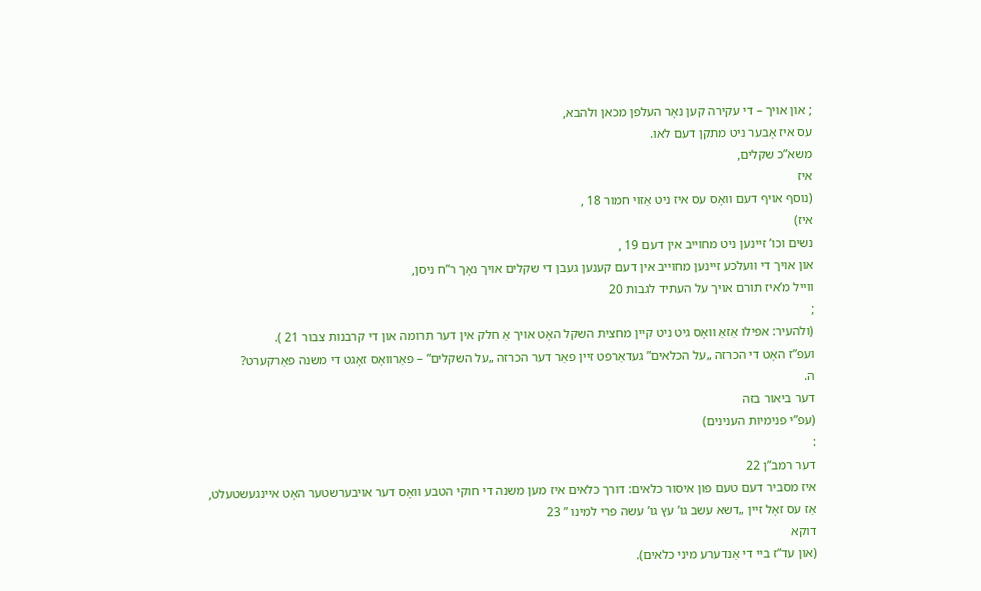; און אויך – די עקירה קען נאָר העלפן מכאן ולהבא,
עס איז אָבער ניט מתקן דעם לאו.
משא”כ שקלים,
איז
(נוסף אויף דעם וואָס עס איז ניט אַזוי חמור 18 ,
איז)
נשים וכו’ זיינען ניט מחוייב אין דעם 19 ,
און אויך די וועלכע זיינען מחוייב אין דעם קענען געבן די שקלים אויך נאָך ר”ח ניסן,
ווייל מ’איז תורם אויך על העתיד לגבות 20
;
(ולהעיר: אפילו אַזאַ וואָס גיט ניט קיין מחצית השקל האָט אויך אַ חלק אין דער תרומה און די קרבנות צבור 21 ).
ועפ”ז האָט די הכרזה „על הכלאים” געדאַרפט זיין פאַר דער הכרזה „על השקלים” – פאַרוואָס זאָגט די משנה פאַרקערט?
ה.
דער ביאור בזה
(עפ”י פנימיות הענינים)
:
דער רמב”ן 22
איז מסביר דעם טעם פון איסור כלאים: דורך כלאים איז מען משנה די חוקי הטבע וואָס דער אויבערשטער האָט איינגעשטעלט,
אַז עס זאָל זיין „דשא עשב גו’ עץ גו’ עשה פרי למינו ” 23
דוקא
(און עד”ז ביי די אַנדערע מיני כלאים).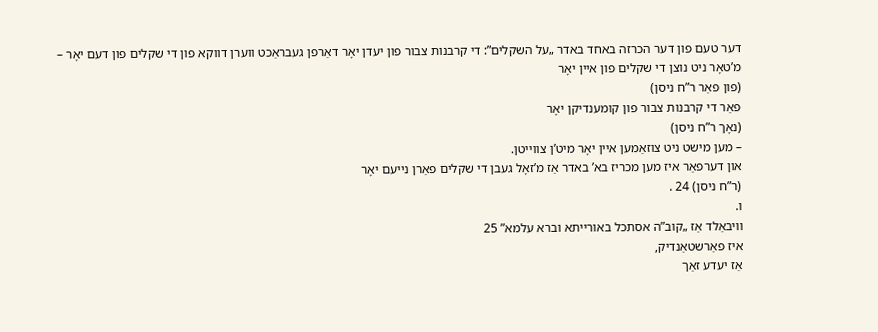דער טעם פון דער הכרזה באחד באדר „על השקלים”: די קרבנות צבור פון יעדן יאָר דאַרפן געבראַכט ווערן דווקא פון די שקלים פון דעם יאָר – מ’טאָר ניט נוצן די שקלים פון איין יאָר
(פון פאַר ר”ח ניסן)
פאַר די קרבנות צבור פון קומענדיקן יאָר
(נאָך ר”ח ניסן)
– מען מישט ניט צוזאַמען איין יאָר מיט’ן צווייטן.
און דערפאַר איז מען מכריז בא’ באדר אַז מ’זאָל געבן די שקלים פאַרן נייעם יאָר
(ר”ח ניסן) 24 .
ו.
וויבאַלד אַז „קוב”ה אסתכל באורייתא וברא עלמא” 25
איז פאַרשטאַנדיק,
אַז יעדע זאַך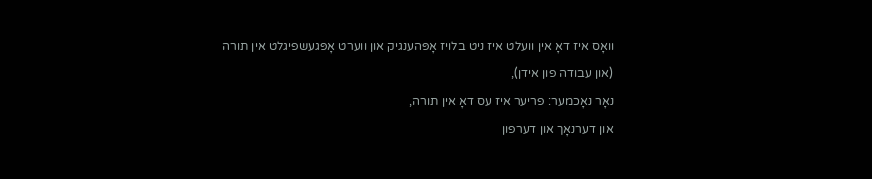וואָס איז דאָ אין וועלט איז ניט בלויז אָפּהענגיק און ווערט אָפּגעשפיגלט אין תורה
(און עבודה פון אידן),
נאָר נאָכמער: פריער איז עס דאָ אין תורה,
און דערנאָך און דערפון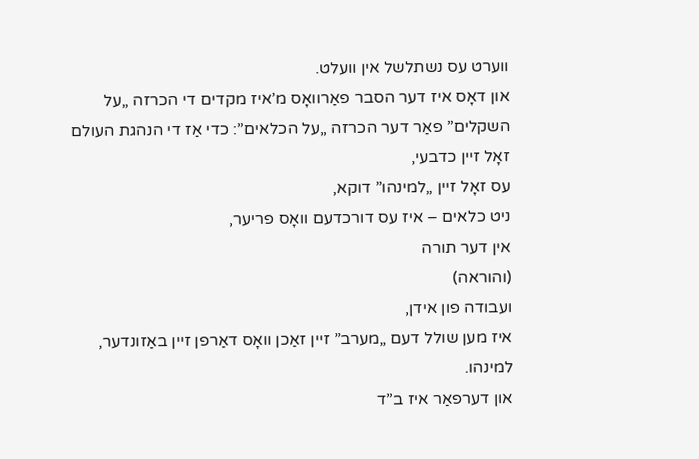ווערט עס נשתלשל אין וועלט.
און דאָס איז דער הסבר פאַרוואָס מ’איז מקדים די הכרזה „על השקלים” פאַר דער הכרזה „על הכלאים”: כדי אַז די הנהגת העולם זאָל זיין כדבעי,
עס זאָל זיין „למינהו” דוקא,
ניט כלאים – איז עס דורכדעם וואָס פריער,
אין דער תורה
(והוראה)
ועבודה פון אידן,
איז מען שולל דעם „מערב” זיין זאַכן וואָס דאַרפן זיין באַזונדער,
למינהו.
און דערפאַר איז ב”ד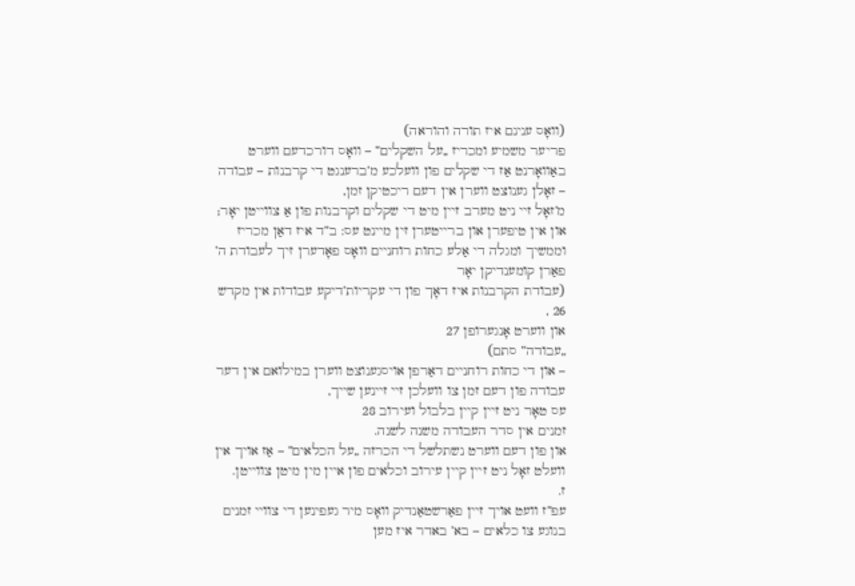(וואָס ענינם איז תורה והוראה)
פריער משמיע ומכריז „על השקלים” – וואָס דורכדעם ווערט באַוואָרנט אַז די שקלים פון וועלכע מ’ברענגט די קרבנות – עבודה – זאָלן גענוצט ווערן אין דעם ריכטיקן זמן,
מ’זאָל זיי ניט מערב זיין מיט די שקלים וקרבנות פון אַ צווייטן יאָר;
און אין טיפערן און ברייטערן זין מיינט עס: ב”ד איז דאַן מכריז וממשיך ומגלה די אַלע כחות רוחניים וואָס פאָדערן זיך לעבודת ה’ פאַרן קומענדיקן יאָר
(עבודת הקרבנות איז דאָך פון די עקריות’דיקע עבודות אין מקדש 26 ,
און ווערט אָנגערופן 27
„עבודה” סתם)
– און די כחות רוחניים דאַרפן אויסגענוצט ווערן במילואם אין דער עבודה פון דעם זמן צו וועלכן זיי זיינען שייך,
עס טאָר ניט זיין קיין בלבול ועירוב 28
זמנים אין סדר העבודה משנה לשנה.
און פון דעם ווערט נשתלשל די הכרזה „על הכלאים” – אַז אויך אין וועלט זאָל ניט זיין קיין עירוב וכלאים פון איין מין מיטן צווייטן.
ז.
עפ”ז וועט אויך זיין פאַרשטאַנדיק וואָס מיר געפינען די צוויי זמנים בנוגע צו כלאים – בא’ באדר איז מען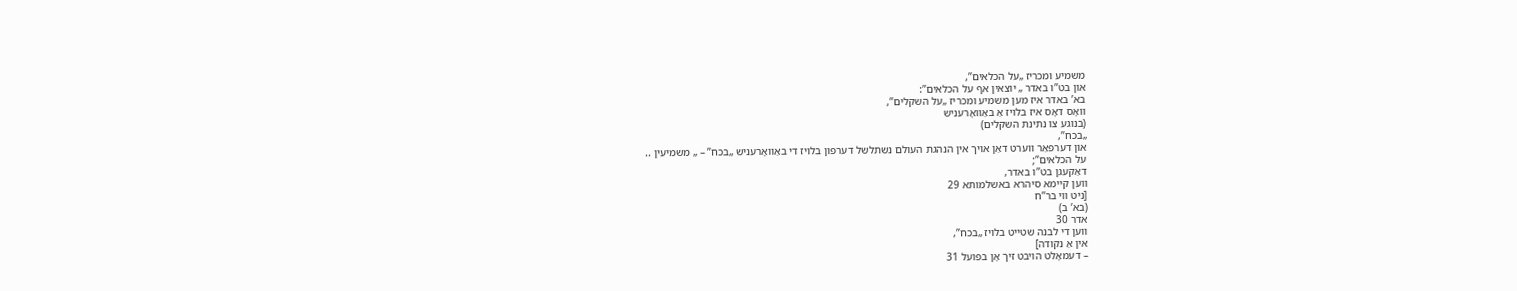משמיע ומכריז „על הכלאים”,
און בט”ו באדר „ יוצאין אף על הכלאים”:
בא’ באדר איז מען משמיע ומכריז „על השקלים”,
וואָס דאָס איז בלויז אַ באַוואָרעניש
(בנוגע צו נתינת השקלים)
„בכח”,
און דערפאַר ווערט דאַן אויך אין הנהגת העולם נשתלשל דערפון בלויז די באַוואָרעניש „בכח” – „ משמיעין ..
על הכלאים”;
דאַקעגן בט”ו באדר,
ווען קיימא סיהרא באשלמותא 29
[ניט ווי בר”ח
(בא’ ב)
אדר 30
ווען די לבנה שטייט בלויז „בכח”,
אין אַ נקודה]
– דעמאָלט הויבט זיך אָן בפועל 31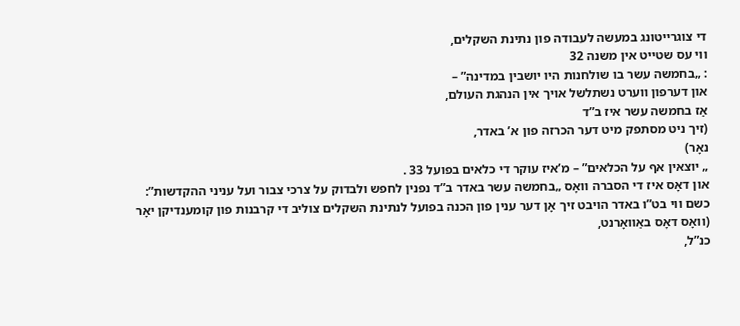די צוגרייטונג במעשה לעבודה פון נתינת השקלים,
ווי עס שטייט אין משנה 32
: „בחמשה עשר בו שולחנות היו יושבין במדינה” –
און דערפון ווערט נשתלשל אויך אין הנהגת העולם,
אַז בחמשה עשר איז ב”ד
(זיך ניט מסתפק מיט דער הכרזה פון א’ באדר,
נאָר)
„ יוצאין אף על הכלאים” – מ’איז עוקר די כלאים בפועל 33 .
און דאָס איז די הסברה וואָס „בחמשה עשר באדר ב”ד נפנין לחפש ולבדוק על צרכי צבור ועל עניני ההקדשות”: כשם ווי בט”ו באדר הויבט זיך אָן דער ענין פון הכנה בפועל לנתינת השקלים צוליב די קרבנות פון קומענדיקן יאָר
(וואָס דאָס באַוואָרנט,
כנ”ל,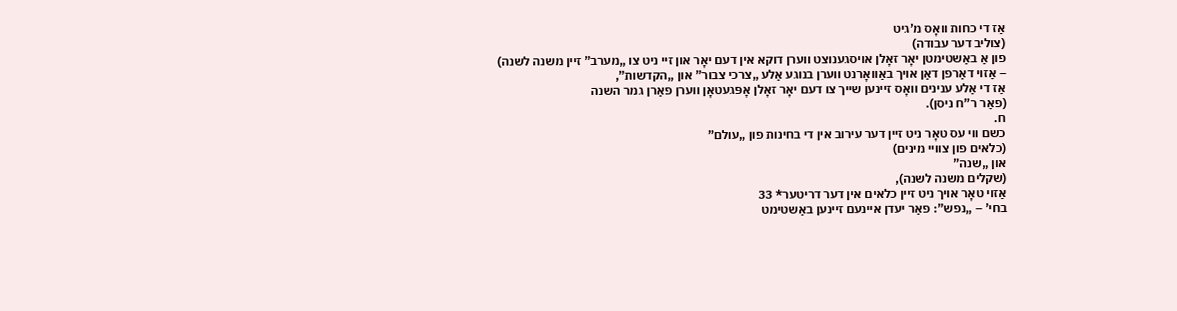אַז די כחות וואָס מ’גיט
(צוליב דער עבודה)
פון אַ באַשטימטן יאָר זאָלן אויסגענוצט ווערן דוקא אין דעם יאָר און זיי ניט צו „מערב” זיין משנה לשנה)
– אַזוי דאַרפן דאַן אויך באַוואָרנט ווערן בנוגע אַלע „צרכי צבור” און „הקדשות”,
אַז די אַלע ענינים וואָס זיינען שייך צו דעם יאָר זאָלן אָפּגעטאָן ווערן פאַרן גמר השנה
(פאַר ר”ח ניסן).
ח.
כשם ווי עס טאָר ניט זיין דער עירוב אין די בחינות פון „עולם”
(כלאים פון צוויי מינים)
און „שנה”
(שקלים משנה לשנה),
אַזוי טאָר אויך ניט זיין כלאים אין דער דריטער* 33
בחי’ – „נפש”: פאַר יעדן איינעם זיינען באַשטימט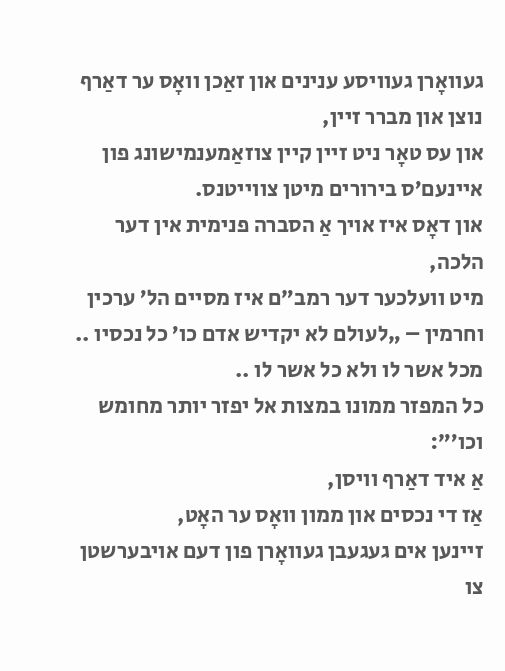געוואָרן געוויסע ענינים און זאַכן וואָס ער דאַרף נוצן און מברר זיין,
און עס טאָר ניט זיין קיין צוזאַמענמישונג פון איינעם’ס בירורים מיטן צווייטנס.
און דאָס איז אויך אַ הסברה פנימית אין דער הלכה,
מיט וועלכער דער רמב”ם איז מסיים הל’ ערכין וחרמין – „לעולם לא יקדיש אדם כו’ כל נכסיו ..
מכל אשר לו ולא כל אשר לו ..
כל המפזר ממונו במצות אל יפזר יותר מחומש וכו’”:
אַ איד דאַרף וויסן,
אַז די נכסים און ממון וואָס ער האָט,
זיינען אים געגעבן געוואָרן פון דעם אויבערשטן צו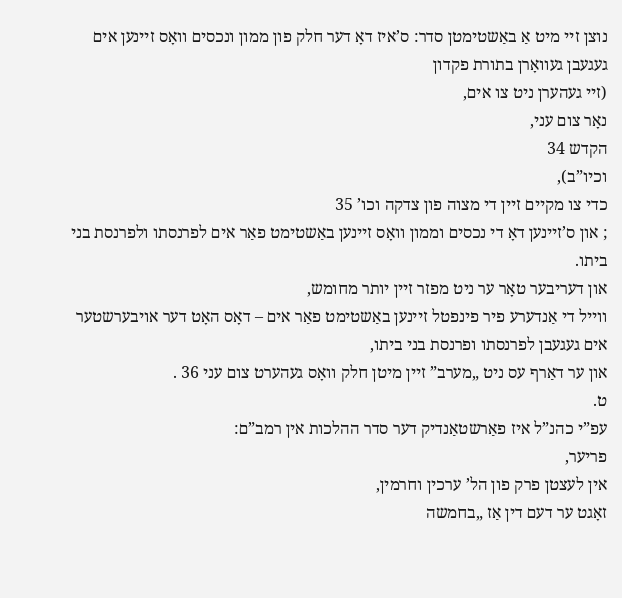נוצן זיי מיט אַ באַשטימטן סדר: ס’איז דאָ דער חלק פון ממון ונכסים וואָס זיינען אים געגעבן געוואָרן בתורת פקדון
(זיי געהערן ניט צו אים,
נאָר צום עני,
הקדש 34
וכיו”ב),
כדי צו מקיים זיין די מצוה פון צדקה וכו’ 35
; און ס’זיינען דאָ די נכסים וממון וואָס זיינען באַשטימט פאַר אים לפרנסתו ולפרנסת בני ביתו.
און דעריבער טאָר ער ניט מפזר זיין יותר מחומש,
ווייל די אַנדערע פיר פינפטל זיינען באַשטימט פאַר אים – דאָס האָט דער אויבערשטער אים געגעבן לפרנסתו ופרנסת בני ביתו,
און ער דאַרף עס ניט „מערב” זיין מיטן חלק וואָס געהערט צום עני 36 .
ט.
עפ”י כהנ”ל איז פאַרשטאַנדיק דער סדר ההלכות אין רמב”ם:
פריער,
אין לעצטן פרק פון הל’ ערכין וחרמין,
זאָגט ער דעם דין אַז „בחמשה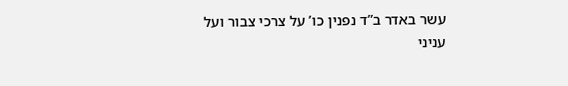עשר באדר ב”ד נפנין כו’ על צרכי צבור ועל עניני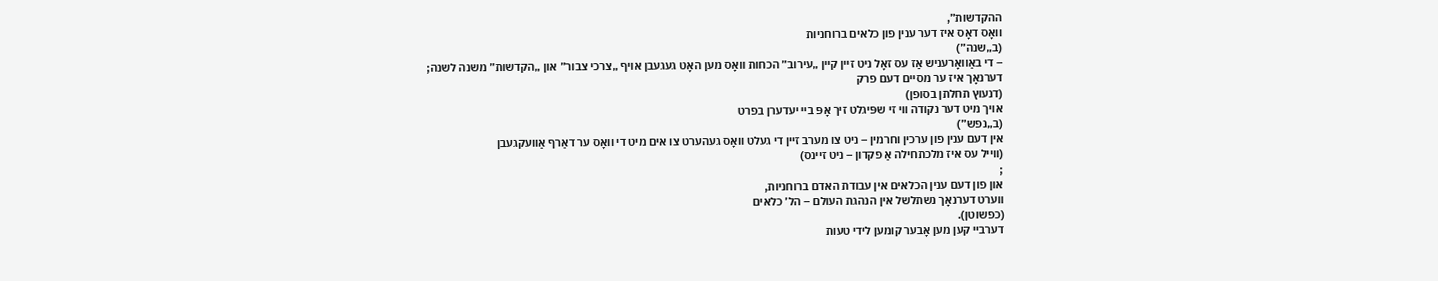ההקדשות”,
וואָס דאָס איז דער ענין פון כלאים ברוחניות
(ב„שנה”)
– די באַוואָרעניש אַז עס זאָל ניט זיין קיין „עירוב” הכחות וואָס מען האָט געגעבן אויף „צרכי צבור” און „הקדשות” משנה לשנה;
דערנאָך איז ער מסיים דעם פרק
(דנעוץ תחלתן בסופן)
אויך מיט דער נקודה ווי זי שפּיגלט זיך אָפּ ביי יעדערן בפרט
(ב„נפש”)
אין דעם ענין פון ערכין וחרמין – ניט צו מערב זיין די געלט וואָס געהערט צו אים מיט די וואָס ער דאַרף אַוועקגעבן
(ווייל עס איז מלכתחילה אַ פקדון – ניט זיינס)
;
און פון דעם ענין הכלאים אין עבודת האדם ברוחניות,
ווערט דערנאָך נשתלשל אין הנהגת העולם – הל’ כלאים
(כפשוטן).
דערביי קען מען אָבער קומען לידי טעות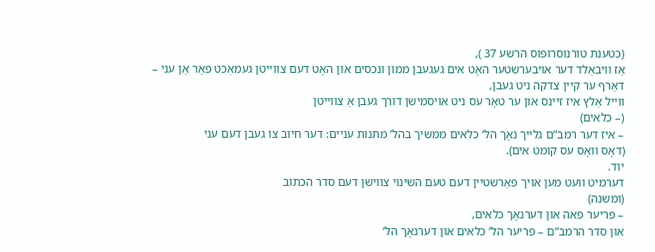(כטענת טורנוסרופוס הרשע 37 ),
אַז וויבאַלד דער אויבערשטער האָט אים געגעבן ממון ונכסים און האָט דעם צווייטן געמאַכט פאַר אַן עני – דאַרף ער קיין צדקה ניט געבן,
ווייל אַלץ איז זיינס און ער טאָר עס ניט אויסמישן דורך געבן אַ צווייטן
(– כלאים)
– איז דער רמב”ם גלייך נאָך הל’ כלאים ממשיך בהל’ מתנות עניים: דער חיוב צו געבן דעם עני
(דאָס וואָס עס קומט אים).
יוד.
דערמיט וועט מען אויך פאַרשטיין דעם טעם השינוי צווישן דעם סדר הכתוב
(ומשנה)
– פריער פאה און דערנאָך כלאים,
און סדר הרמב”ם – פריער הל’ כלאים און דערנאָך הל’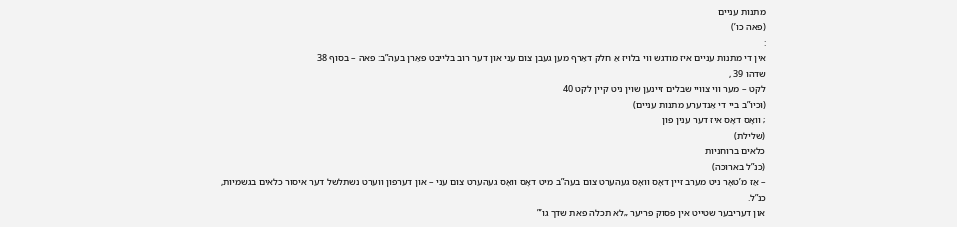מתנות עניים
(פאה כו’)
:
אין די מתנות עניים איז מודגש ווי בלויז אַ חלק דאַרף מען געבן צום עני און דער רוב בלייבט פאַרן בעה”ב: פאה – בסוף 38
שדהו 39 ,
לקט – מער ווי צוויי שבלים זיינען שוין ניט קיין לקט 40
(וכיו”ב ביי די אַנדערע מתנות עניים)
; וואָס דאָס איז דער ענין פון
(שלילת)
כלאים ברוחניות
(כנ”ל בארוכה)
– אַז מ’טאָר ניט מערב זיין דאָס וואָס געהערט צום בעה”ב מיט דאָס וואָס געהערט צום עני – און דערפון ווערט נשתלשל דער איסור כלאים בגשמיות,
כנ”ל.
און דעריבער שטייט אין פסוק פריער „לא תכלה פאת שדך גו’”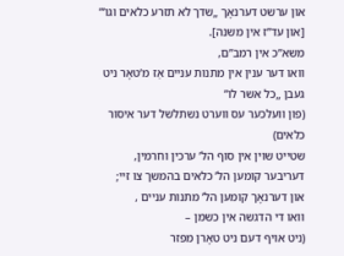און ערשט דערנאָך „שדך לא תזרע כלאים וגו’”
[און עד”ז אין משנה].
משא”כ אין רמב”ם,
וואו דער ענין אין מתנות עניים אַז מ’טאָר ניט געבן „כל אשר לו”
(פון וועלכער עס ווערט נשתלשל דער איסור כלאים)
שטייט שוין אין סוף הל’ ערכין וחרמין,
דעריבער קומען הל’ כלאים בהמשך צו זיי;
און דערנאָך קומען הל’ מתנות עניים ,
וואו די הדגשה אין כשמן –
(ניט אויף דעם ניט טאָרן מפזר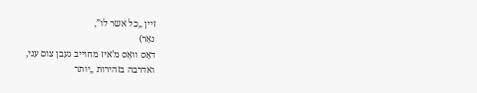זיין „כל אשר לו”,
נאָר)
דאָס וואָס מ’איז מחוייב געבן צום עני,
ואדרבה בזהירות „יותר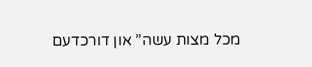מכל מצות עשה” און דורכדעם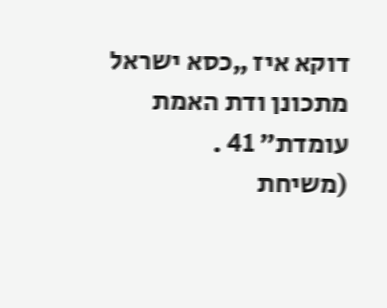דוקא איז „כסא ישראל מתכונן ודת האמת עומדת” 41 .
(משיחת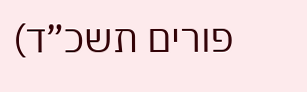פורים תשכ”ד)